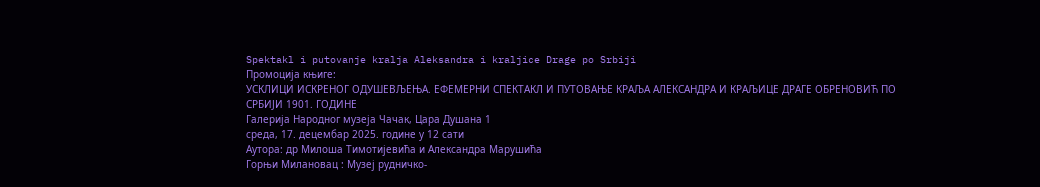Spektakl i putovanje kralja Aleksandra i kraljice Drage po Srbiji
Промоција књиге:
УСКЛИЦИ ИСКРЕНОГ ОДУШЕВЉЕЊА. ЕФЕМЕРНИ СПЕКТАКЛ И ПУТОВАЊЕ КРАЉА АЛЕКСАНДРА И КРАЉИЦЕ ДРАГЕ ОБРЕНОВИЋ ПО СРБИЈИ 1901. ГОДИНЕ
Галерија Народног музеја Чачак, Цара Душана 1
среда, 17. децембар 2025. године у 12 сати
Аутора: др Милоша Тимотијевића и Александра Марушића
Горњи Милановац : Музеј рудничко-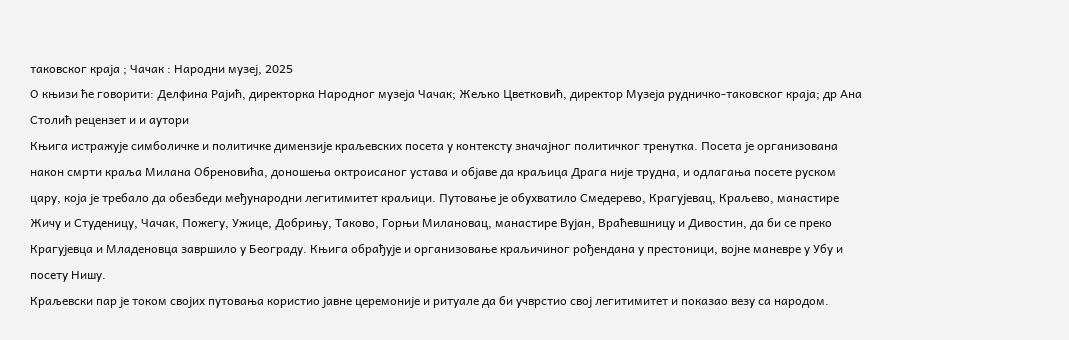таковског краја ; Чачак : Народни музеј, 2025
О књизи ће говорити: Делфина Рајић, директорка Народног музеја Чачак; Жељко Цветковић, директор Музеја рудничко-таковског краја; др Ана Столић рецензет и и аутори
Књига истражује симболичке и политичке димензије краљевских посета у контексту значајног политичког тренутка. Посета је организована након смрти краља Милана Обреновића, доношења октроисаног устава и објаве да краљица Драга није трудна, и одлагања посете руском цару, која је требало да обезбеди међународни легитимитет краљици. Путовање је обухватило Смедерево, Крагујевац, Краљево, манастире Жичу и Студеницу, Чачак, Пожегу, Ужице, Добрињу, Таково, Горњи Милановац, манастире Вујан, Враћевшницу и Дивостин, да би се преко Крагујевца и Младеновца завршило у Београду. Књига обрађује и организовање краљичиног рођендана у престоници, војне маневре у Убу и посету Нишу.
Краљевски пар је током својих путовања користио јавне церемоније и ритуале да би учврстио свој легитимитет и показао везу са народом.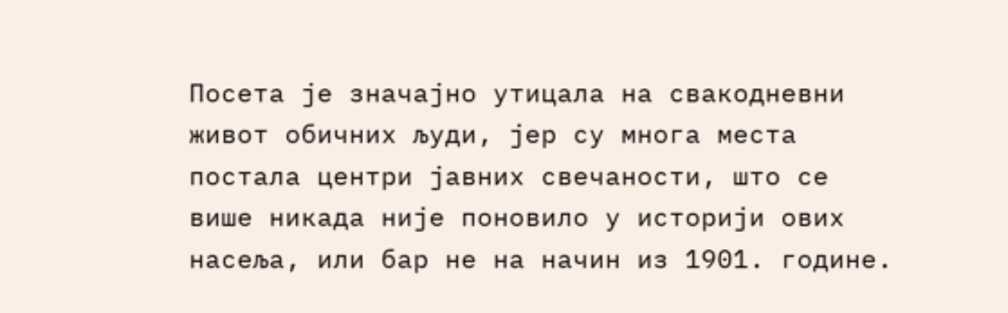Посета је значајно утицала на свакодневни живот обичних људи, јер су многа места постала центри јавних свечаности, што се више никада није поновило у историји ових насеља, или бар не на начин из 1901. године.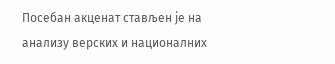Посебан акценат стављен је на анализу верских и националних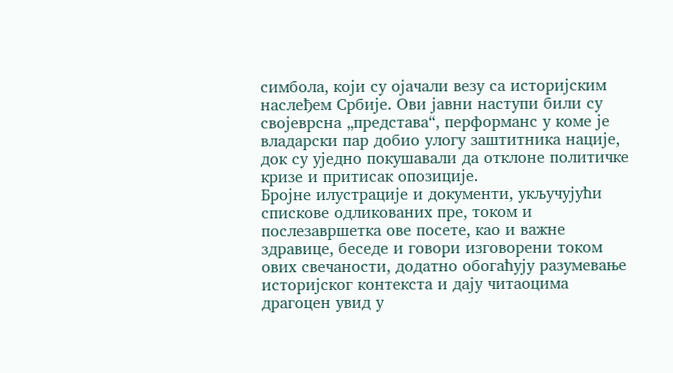симбола, који су ојачали везу са историјским наслеђем Србије. Ови јавни наступи били су својеврсна „представа“, перформанс у коме је владарски пар добио улогу заштитника нације, док су уједно покушавали да отклоне политичке кризе и притисак опозиције.
Бројне илустрације и документи, укључујући спискове одликованих пре, током и послезавршетка ове посете, као и важне здравице, беседе и говори изговорени током ових свечаности, додатно обогаћују разумевање историјског контекста и дају читаоцима драгоцен увид у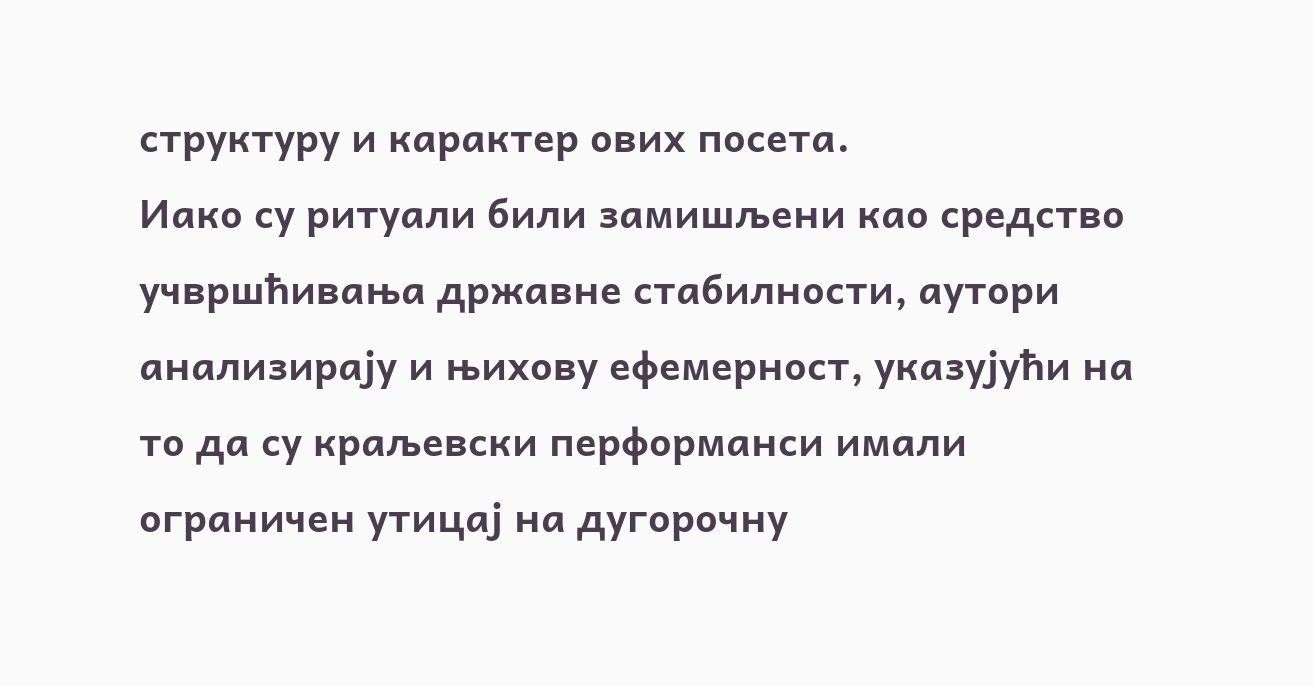структуру и карактер ових посета.
Иако су ритуали били замишљени као средство учвршћивања државне стабилности, аутори анализирају и њихову ефемерност, указујући на то да су краљевски перформанси имали ограничен утицај на дугорочну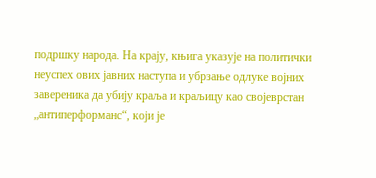подршку народа. На крају, књига указује на политички неуспех ових јавних наступа и убрзање одлуке војних завереника да убију краља и краљицу као својеврстан „антиперформанс“, који је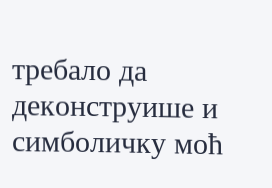требало да деконструише и симболичку моћ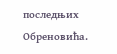последњих Обреновића.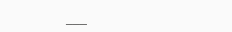___